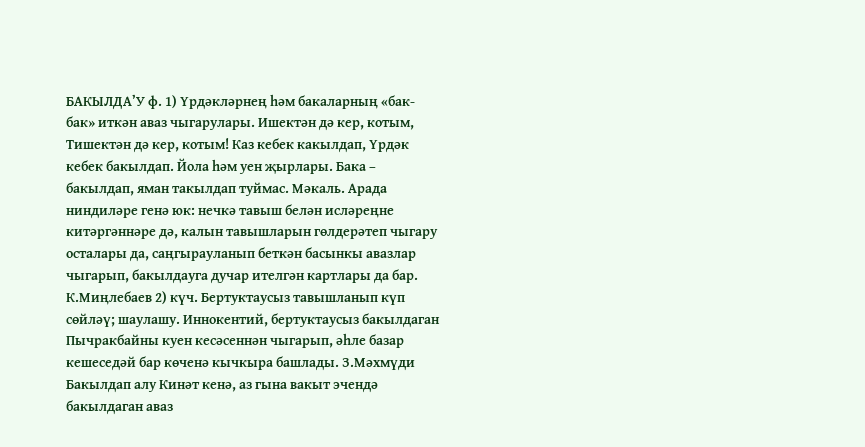БАКЫЛДА’У ф. 1) Үрдәкләрнең һәм бакаларның «бак-бак» иткән аваз чыгарулары. Ишектән дә кер, котым, Тишектән дә кер, котым! Каз кебек какылдап, Үрдәк кебек бакылдап. Йола һәм уен җырлары. Бака – бакылдап, яман такылдап туймас. Мәкаль. Арада ниндиләре генә юк: нечкә тавыш белән исләреңне китәргәннәре дә, калын тавышларын гөлдерәтеп чыгару осталары да, саңгырауланып беткән басынкы авазлар чыгарып, бакылдауга дучар ителгән картлары да бар. К.Миңлебаев 2) күч. Бертуктаусыз тавышланып күп сөйләү; шаулашу. Иннокентий, бертуктаусыз бакылдаган Пычракбайны куен кесәсеннән чыгарып, әһле базар кешеседәй бар көченә кычкыра башлады. З.Мәхмүди Бакылдап алу Кинәт кенә, аз гына вакыт эчендә бакылдаган аваз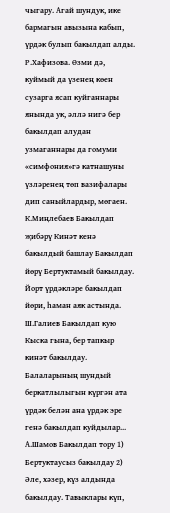чыгару. Агай шундук, ике бармагын авызына кабып, үрдәк булып бакылдап алды. Р.Хафизова. Өзми дә, куймый да үзенең көен сузарга ясап куйганнары янында ук, әллә нигә бер бакылдап алудан узмаганнары да гомуми «симфония»гә катнашуны үзләренең төп вазифалары дип саныйлардыр, мөгаен. К.Миңлебаев Бакылдап җибәрү Кинәт кенә бакылдый башлау Бакылдап йөрү Бертуктамый бакылдау. Йорт үрдәкләре бакылдап йөри, һаман аяк астында. Ш.Галиев Бакылдап кую Кыска гына, бер тапкыр кинәт бакылдау. Балаларының шундый беркатлылыгын күргән ата үрдәк белән ана үрдәк эре генә бакылдап куйдылар... А.Шамов Бакылдап тору 1) Бертуктаусыз бакылдау 2) Әле, хәзер, күз алдында бакылдау. Тавыклары күп,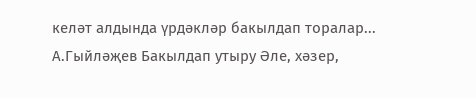келәт алдында үрдәкләр бакылдап торалар... А.Гыйләҗев Бакылдап утыру Әле, хәзер,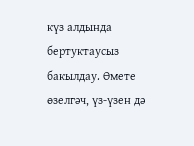күз алдында бертуктаусыз бакылдау. Өмете өзелгәч, үз-үзен дә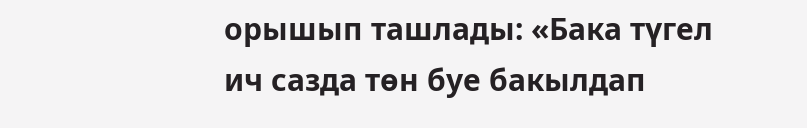орышып ташлады: «Бака түгел ич сазда төн буе бакылдап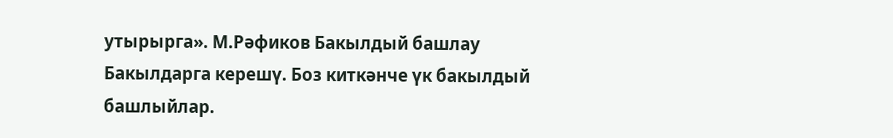утырырга». М.Рәфиков Бакылдый башлау Бакылдарга керешү. Боз киткәнче үк бакылдый башлыйлар.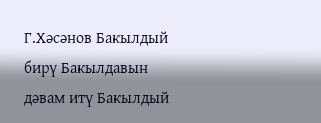Г.Хәсәнов Бакылдый бирү Бакылдавын дәвам итү Бакылдый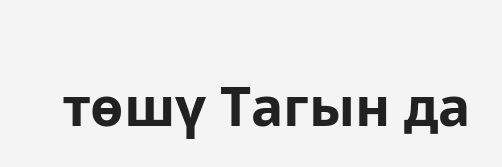төшү Тагын да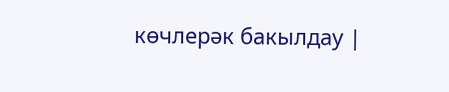көчлерәк бакылдау |